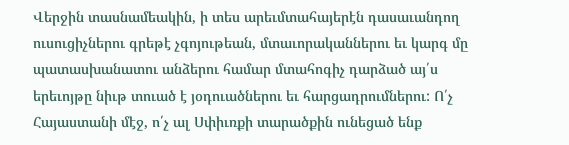Վերջին տասնամեակին, ի տես արեւմտահայերէն դասաւանդող ուսուցիչներու գրեթէ չգոյութեան, մտաւորականներու եւ կարգ մը պատասխանատու անձերու համար մտահոգիչ դարձած այ՛ս երեւոյթը նիւթ տուած է յօդուածներու եւ հարցադրումներու: Ո՛չ Հայաստանի մէջ, ո՛չ ալ Սփիւռքի տարածքին ունեցած ենք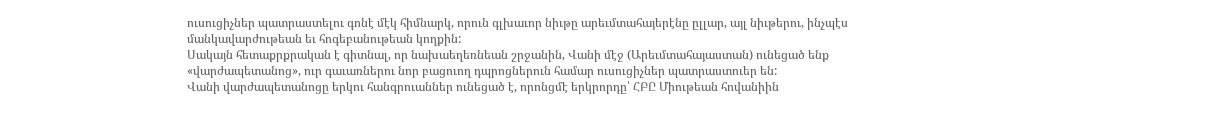ուսուցիչներ պատրաստելու գոնէ մէկ հիմնարկ, որուն գլխաւոր նիւթը արեւմտահայերէնը ըլլար, այլ նիւթերու, ինչպէս մանկավարժութեան եւ հոգեբանութեան կողքին:
Սակայն հետաքրքրական է գիտնալ, որ նախաեղեռնեան շրջանին, Վանի մէջ (Արեւմտահայաստան) ունեցած ենք «վարժապետանոց», ուր գաւառներու նոր բացուող դպրոցներուն համար ուսուցիչներ պատրաստուեր են:
Վանի վարժապետանոցը երկու հանգրուաններ ունեցած է, որոնցմէ երկրորդը՝ ՀԲԸ Միութեան հովանիին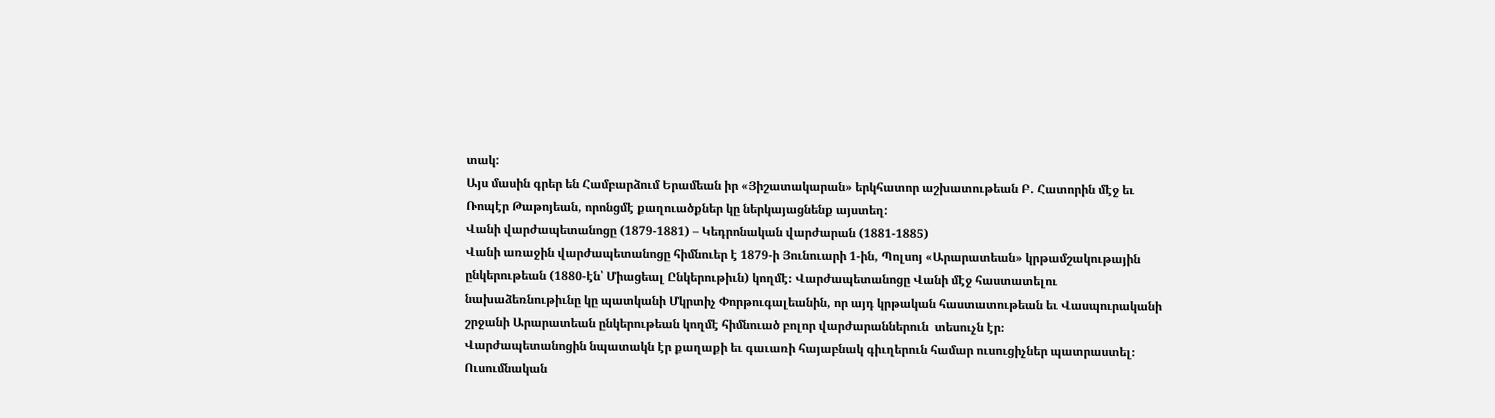տակ:
Այս մասին գրեր են Համբարձում Երամեան իր «Յիշատակարան» երկհատոր աշխատութեան Բ. Հատորին մէջ եւ Ռոպէր Թաթոյեան, որոնցմէ քաղուածքներ կը ներկայացնենք այստեղ:
Վանի վարժապետանոցը (1879-1881) – Կեդրոնական վարժարան (1881-1885)
Վանի առաջին վարժապետանոցը հիմնուեր է 1879-ի Յունուարի 1-ին, Պոլսոյ «Արարատեան» կրթամշակութային ընկերութեան (1880-էն՝ Միացեալ Ընկերութիւն) կողմէ։ Վարժապետանոցը Վանի մէջ հաստատելու նախաձեռնութիւնը կը պատկանի Մկրտիչ Փորթուգալեանին, որ այդ կրթական հաստատութեան եւ Վասպուրականի շրջանի Արարատեան ընկերութեան կողմէ հիմնուած բոլոր վարժարաններուն  տեսուչն էր։
Վարժապետանոցին նպատակն էր քաղաքի եւ գաւառի հայաբնակ գիւղերուն համար ուսուցիչներ պատրաստել։
Ուսումնական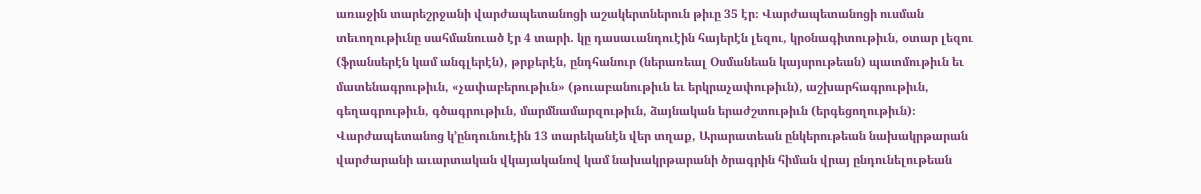առաջին տարեշրջանի վարժապետանոցի աշակերտներուն թիւը 35 էր։ Վարժապետանոցի ուսման տեւողութիւնը սահմանուած էր 4 տարի. կը դասաւանդուէին հայերէն լեզու, կրօնագիտութիւն, օտար լեզու (ֆրանսերէն կամ անգլերէն), թրքերէն, ընդհանուր (ներառեալ Օսմանեան կայսրութեան) պատմութիւն եւ մատենագրութիւն, «չափաբերութիւն» (թուաբանութիւն եւ երկրաչափութիւն), աշխարհագրութիւն, գեղագրութիւն, գծագրութիւն, մարմնամարզութիւն, ձայնական երաժշտութիւն (երգեցողութիւն)։ Վարժապետանոց կ’ընդունուէին 13 տարեկանէն վեր տղաք, Արարատեան ընկերութեան նախակրթարան վարժարանի աւարտական վկայականով կամ նախակրթարանի ծրագրին հիման վրայ ընդունելութեան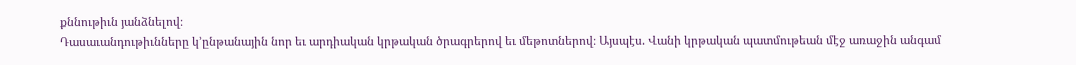քննութիւն յանձնելով։
Դասաւանդութիւնները կ’ընթանային նոր եւ արդիական կրթական ծրագրերով եւ մեթոտներով։ Այսպէս. Վանի կրթական պատմութեան մէջ առաջին անգամ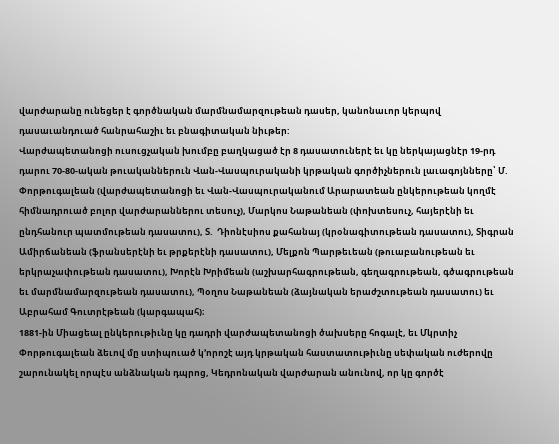վարժարանը ունեցեր է գործնական մարմնամարզութեան դասեր, կանոնաւոր կերպով դասաւանդուած հանրահաշիւ եւ բնագիտական նիւթեր:
Վարժապետանոցի ուսուցչական խումբը բաղկացած էր 8 դասատուներէ եւ կը ներկայացնէր 19-րդ դարու 70-80-ական թուականներուն Վան-Վասպուրականի կրթական գործիչներուն լաւագոյնները՝ Մ.  Փորթուգալեան (վարժապետանոցի եւ Վան-Վասպուրականում Արարատեան ընկերութեան կողմէ հիմնադրուած բոլոր վարժարաններու տեսուչ), Մարկոս Նաթանեան (փոխտեսուչ, հայերէնի եւ ընդհանուր պատմութեան դասատու), Տ.  Դիոնէսիոս քահանայ (կրօնագիտութեան դասատու), Տիգրան Ամիրճանեան (ֆրանսերէնի եւ թրքերէնի դասատու), Մելքոն Պարթեւեան (թուաբանութեան եւ երկրաչափութեան դասատու), Խորէն Խրիմեան (աշխարհագրութեան, գեղագրութեան, գծագրութեան եւ մարմնամարզութեան դասատու), Պօղոս Նաթանեան (ձայնական երաժշտութեան դասատու) եւ Աբրահամ Գուտրէթեան (կարգապահ)։
1881-ին Միացեալ ընկերութիւնը կը դադրի վարժապետանոցի ծախսերը հոգալէ, եւ Մկրտիչ Փորթուգալեան ձեւով մը ստիպուած կ’որոշէ այդ կրթական հաստատութիւնը սեփական ուժերովը շարունակել որպէս անձնական դպրոց, Կեդրոնական վարժարան անունով, որ կը գործէ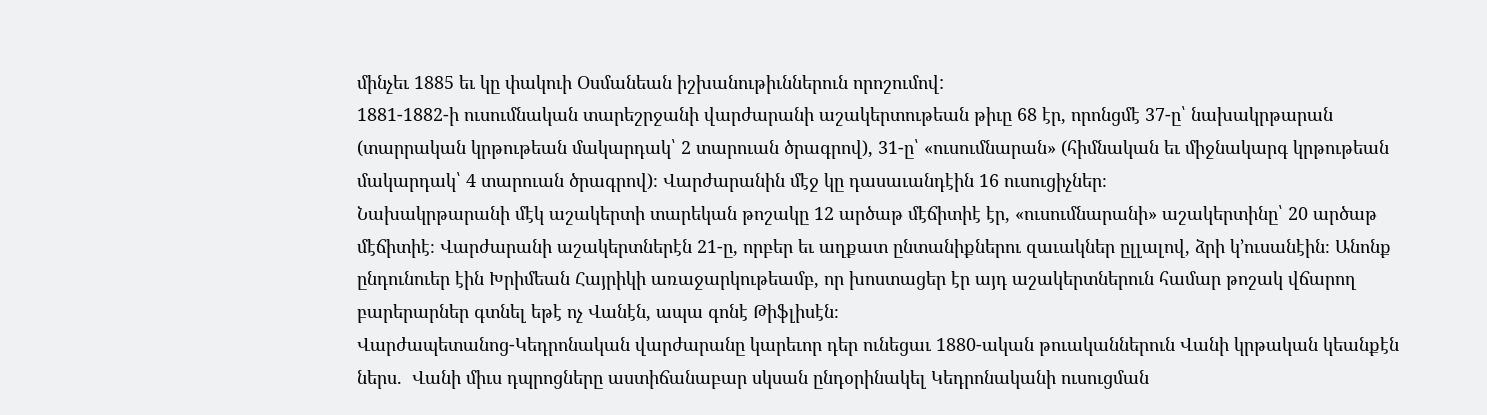մինչեւ 1885 եւ կը փակուի Օսմանեան իշխանութիւններուն որոշումով:
1881-1882-ի ուսումնական տարեշրջանի վարժարանի աշակերտութեան թիւը 68 էր, որոնցմէ 37-ը՝ նախակրթարան (տարրական կրթութեան մակարդակ՝ 2 տարուան ծրագրով), 31-ը՝ «ուսումնարան» (հիմնական եւ միջնակարգ կրթութեան մակարդակ՝ 4 տարուան ծրագրով)։ Վարժարանին մէջ կը դասաւանդէին 16 ուսուցիչներ։
Նախակրթարանի մէկ աշակերտի տարեկան թոշակը 12 արծաթ մէճիտիէ էր, «ուսումնարանի» աշակերտինը՝ 20 արծաթ մէճիտիէ։ Վարժարանի աշակերտներէն 21-ը, որբեր եւ աղքատ ընտանիքներու զաւակներ ըլլալով, ձրի կ’ուսանէին։ Անոնք ընդունուեր էին Խրիմեան Հայրիկի առաջարկութեամբ, որ խոստացեր էր այդ աշակերտներուն համար թոշակ վճարող բարերարներ գտնել եթէ ոչ Վանէն, ապա գոնէ Թիֆլիսէն։
Վարժապետանոց-Կեդրոնական վարժարանը կարեւոր դեր ունեցաւ 1880-ական թուականներուն Վանի կրթական կեանքէն ներս.  Վանի միւս դպրոցները աստիճանաբար սկսան ընդօրինակել Կեդրոնականի ուսուցման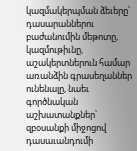կազմակերպման ձեւերը՝ դասարաններու բաժանումին մեթոտը, կազմութիւնը, աշակերտներուն համար առանձին գրասեղաններ ունենալը, նաեւ գործնական աշխատանքներ՝ զբօսանքի միջոցով դասաւանդումի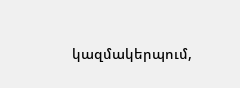կազմակերպում,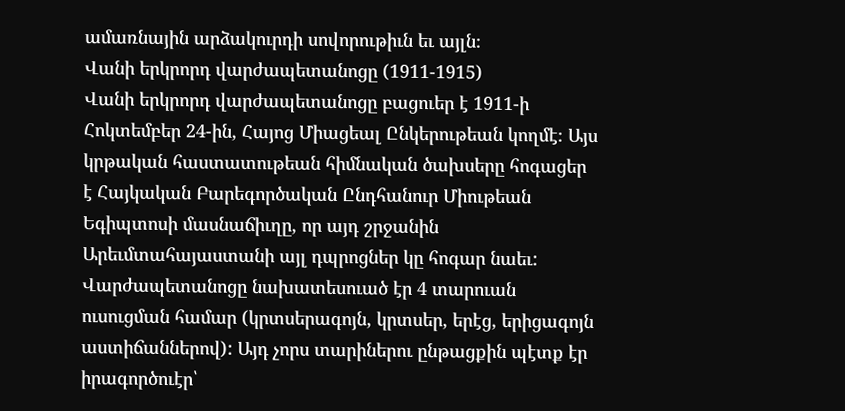ամառնային արձակուրդի սովորութիւն եւ այլն։
Վանի երկրորդ վարժապետանոցը (1911-1915)
Վանի երկրորդ վարժապետանոցը բացուեր է 1911-ի Հոկտեմբեր 24-ին, Հայոց Միացեալ Ընկերութեան կողմէ։ Այս կրթական հաստատութեան հիմնական ծախսերը հոգացեր է Հայկական Բարեգործական Ընդհանուր Միութեան Եգիպտոսի մասնաճիւղը, որ այդ շրջանին Արեւմտահայաստանի այլ դպրոցներ կը հոգար նաեւ:
Վարժապետանոցը նախատեսուած էր 4 տարուան ուսուցման համար (կրտսերագոյն, կրտսեր, երէց, երիցագոյն աստիճաններով): Այդ չորս տարիներու ընթացքին պէտք էր իրագործուէր՝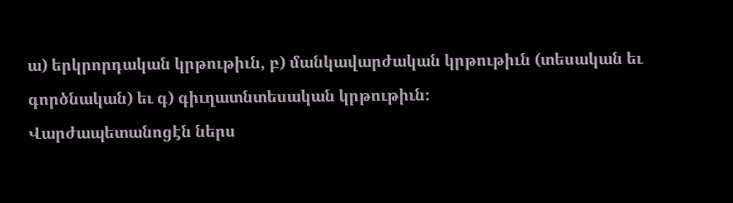ա) երկրորդական կրթութիւն, բ) մանկավարժական կրթութիւն (տեսական եւ գործնական) եւ գ) գիւղատնտեսական կրթութիւն։
Վարժապետանոցէն ներս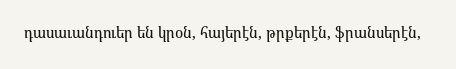դասաւանդուեր են կրօն, հայերէն, թրքերէն, ֆրանսերէն,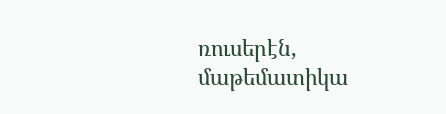ռուսերէն, մաթեմատիկա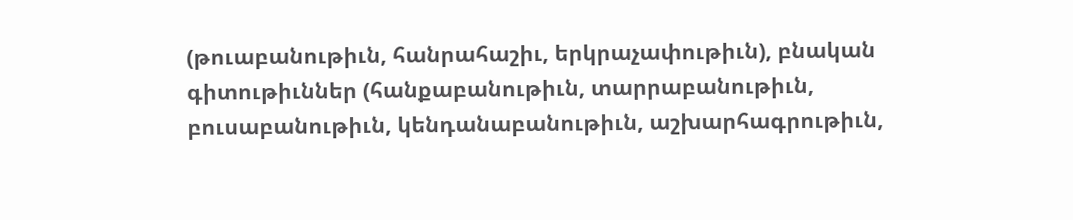(թուաբանութիւն, հանրահաշիւ, երկրաչափութիւն), բնական գիտութիւններ (հանքաբանութիւն, տարրաբանութիւն, բուսաբանութիւն, կենդանաբանութիւն, աշխարհագրութիւն,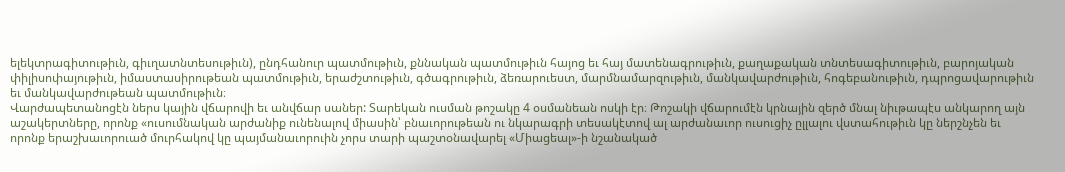ելեկտրագիտութիւն, գիւղատնտեսութիւն), ընդհանուր պատմութիւն, քննական պատմութիւն հայոց եւ հայ մատենագրութիւն, քաղաքական տնտեսագիտութիւն, բարոյական փիլիսոփայութիւն, իմաստասիրութեան պատմութիւն, երաժշտութիւն, գծագրութիւն, ձեռարուեստ, մարմնամարզութիւն, մանկավարժութիւն, հոգեբանութիւն, դպրոցավարութիւն եւ մանկավարժութեան պատմութիւն։
Վարժապետանոցէն ներս կային վճարովի եւ անվճար սաներ: Տարեկան ուսման թոշակը 4 օսմանեան ոսկի էր։ Թոշակի վճարումէն կրնային զերծ մնալ նիւթապէս անկարող այն աշակերտները, որոնք «ուսումնական արժանիք ունենալով միասին՝ բնաւորութեան ու նկարագրի տեսակէտով ալ արժանաւոր ուսուցիչ ըլլալու վստահութիւն կը ներշնչեն եւ որոնք երաշխաւորուած մուրհակով կը պայմանաւորուին չորս տարի պաշտօնավարել «Միացեալ»-ի նշանակած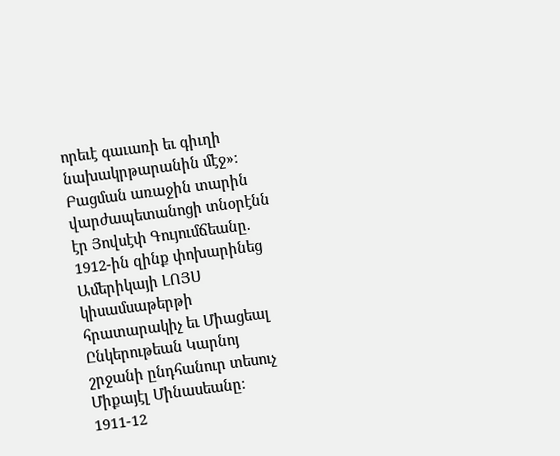որեւէ գաւառի եւ գիւղի նախակրթարանին մէջ»։
Բացման առաջին տարին վարժապետանոցի տնօրէնն էր Յովսէփ Գույումճեանը. 1912-ին զինք փոխարինեց Ամերիկայի ԼՈՅՍ կիսամսաթերթի հրատարակիչ եւ Միացեալ Ընկերութեան Կարնոյ շրջանի ընդհանուր տեսուչ Միքայէլ Մինասեանը։
1911-12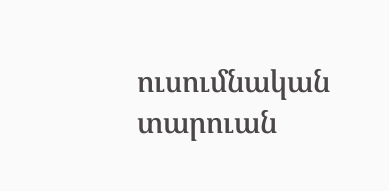ուսումնական տարուան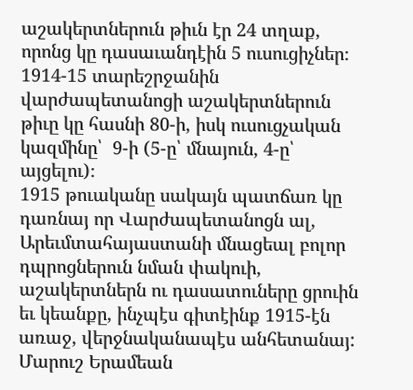աշակերտներուն թիւն էր 24 տղաք, որոնց կը դասաւանդէին 5 ուսուցիչներ։ 1914-15 տարեշրջանին վարժապետանոցի աշակերտներուն թիւը կը հասնի 80-ի, իսկ ուսուցչական կազմինը՝  9-ի (5-ը՝ մնայուն, 4-ը՝ այցելու)։
1915 թուականը սակայն պատճառ կը դառնայ որ Վարժապետանոցն ալ, Արեւմտահայաստանի մնացեալ բոլոր դպրոցներուն նման փակուի, աշակերտներն ու դասատուները ցրուին եւ կեանքը, ինչպէս գիտէինք 1915-էն առաջ, վերջնականապէս անհետանայ:
Մարուշ Երամեան